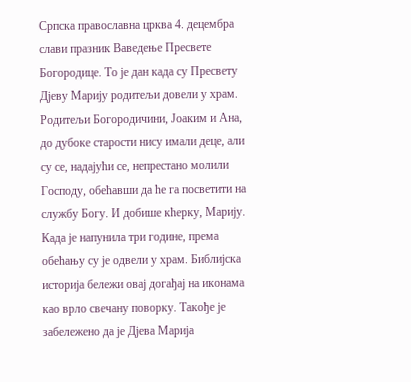Српска православна црква 4. децембра слави празник Ваведење Пресвете Богородице. То је дан када су Пресвету Дјеву Марију родитељи довели у храм.
Родитељи Богородичини, Јоаким и Ана, до дубоке старости нису имали деце, али су се, надајући се, непрестано молили Господу, обећавши да ће га посветити на службу Богу. И добише кћерку, Марију. Када је напунила три године, према обећању су је одвели у храм. Библијска историја бележи овај догађај на иконама као врло свечану поворку. Такође је забележено да је Дјева Марија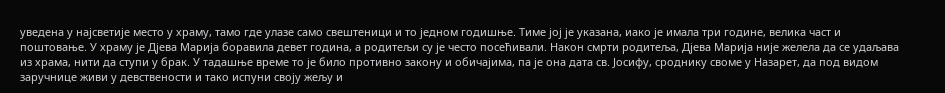уведена у најсветије место у храму, тамо где улазе само свештеници и то једном годишње. Тиме јој је указана, иако је имала три године, велика част и поштовање. У храму је Дјева Марија боравила девет година, а родитељи су је често посећивали. Након смрти родитеља, Дјева Марија није желела да се удаљава из храма, нити да ступи у брак. У тадашње време то је било противно закону и обичајима, па је она дата св. Јосифу, сроднику своме у Назарет, да под видом заручнице живи у девствености и тако испуни своју жељу и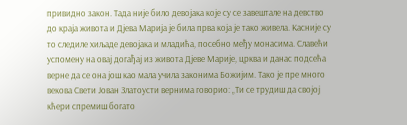привидно закон. Тада није било девојака које су се завештале на девство до краја живота и Дјева Марија је била прва која је тако живела. Касније су то следиле хиљаде девојака и младића, посебно међу монасима. Славећи успомену на овај догађај из живота Дјеве Марије, црква и данас подсећа верне да се она још као мала учила законима Божијим. Тако је пре много векова Свети Јован Златоусти вернима говорио: „Ти се трудиш да својој кћери спремиш богато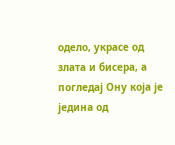одело, украсе од злата и бисера, а погледај Ону која је једина од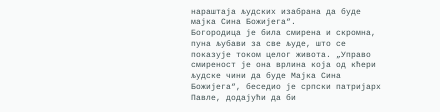нараштаја људских изабрана да буде мајка Сина Божијега“.
Богородица је била смирена и скромна, пуна љубави за све људе, што се показује током целог живота. „Управо смиреност је она врлина која од кћери људске чини да буде Мајка Сина Божијега“, беседио је српски патријарх Павле, додајући да би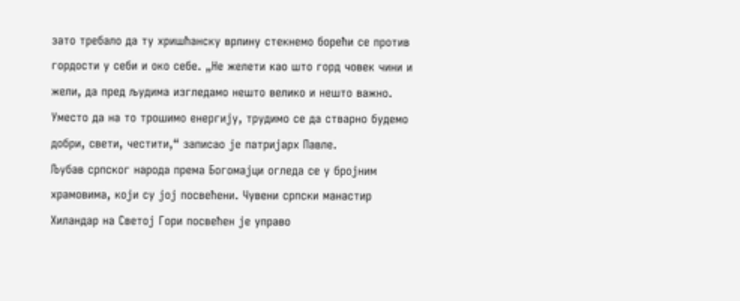зато требало да ту хришћанску врлину стекнемо борећи се против гордости у себи и око себе. „Не желети као што горд човек чини и жели, да пред људима изгледамо нешто велико и нешто важно. Уместо да на то трошимо енергију, трудимо се да стварно будемо добри, свети, честити,“ записао је патријарх Павле.
Љубав српског народа према Богомајци огледа се у бројним храмовима, који су јој посвећени. Чувени српски манастир Хиландар на Светој Гори посвећен је управо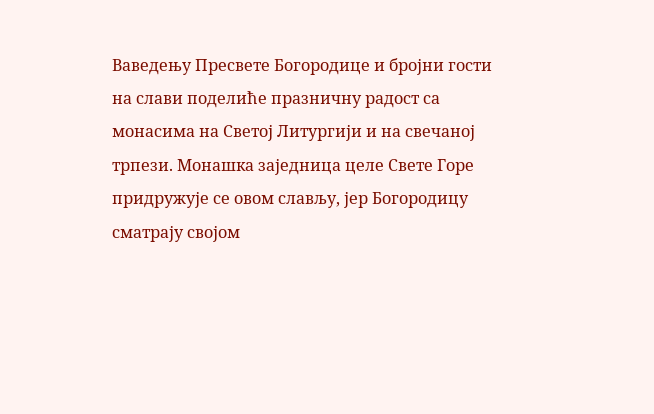Ваведењу Пресвете Богородице и бројни гости на слави поделиће празничну радост са монасима на Светој Литургији и на свечаној трпези. Монашка заједница целе Свете Горе придружује се овом слављу, јер Богородицу сматрају својом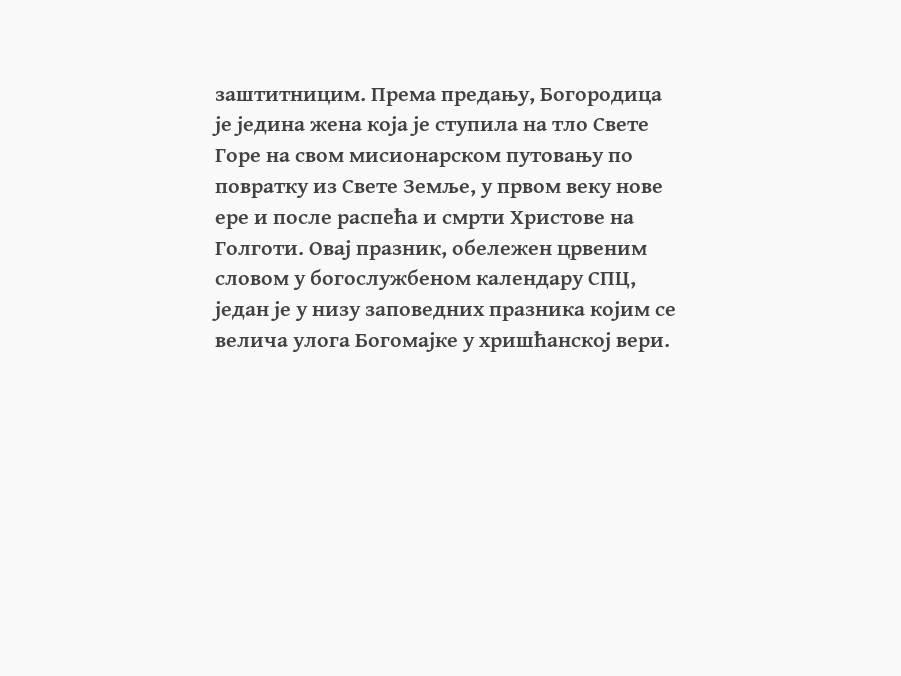заштитницим. Према предању, Богородица је једина жена која је ступила на тло Свете Горе на свом мисионарском путовању по повратку из Свете Земље, у првом веку нове ере и после распећа и смрти Христове на Голготи. Овај празник, обележен црвеним словом у богослужбеном календару СПЦ, један је у низу заповедних празника којим се велича улога Богомајке у хришћанској вери.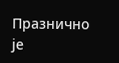Празнично је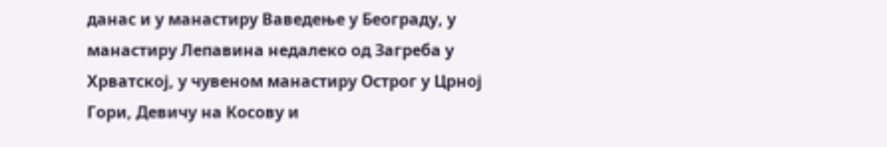данас и у манастиру Ваведење у Београду, у манастиру Лепавина недалеко од Загреба у Хрватској, у чувеном манастиру Острог у Црној Гори, Девичу на Косову и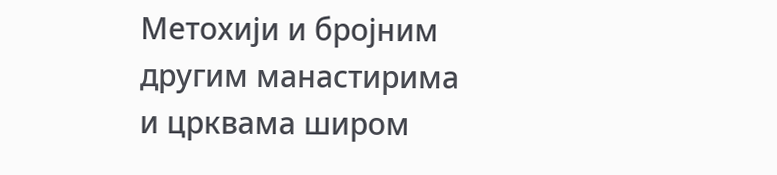Метохији и бројним другим манастирима и црквама широм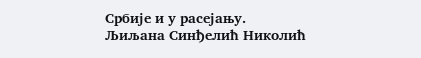Србије и у расејању.
Љиљана Синђелић Николић